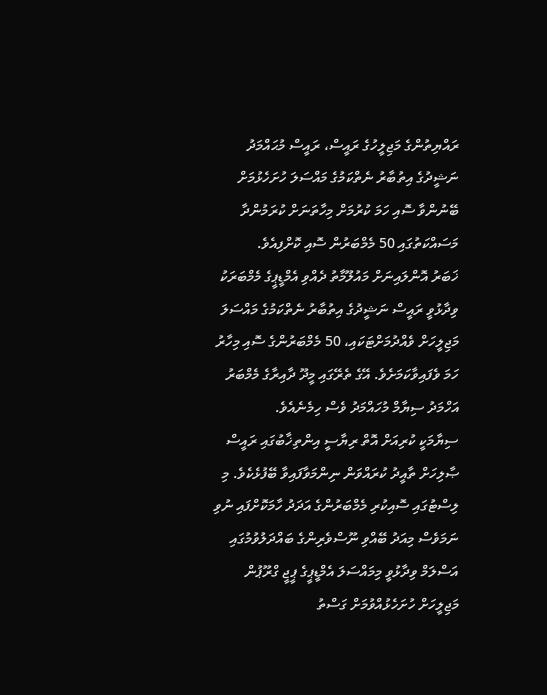ރައްޔިތުންގެ މަޖިލީހުގެ ރައީސް، ރައީސް މުޙައްމަދު ނަޝީދުގެ އިތުބާރު ނެތްކަމުގެ މައްސަލަ ހުށަހެޅުމަށް ބޭނުންވާ ސޮއި ހަމަ ކުރުމަށް މިހާތަނަށް ކުރަމުންދާ މަސައްކަތުގައި 50 މެމްބަރުން ސޮއި ކޮށްފިއެވެ.
ޚަބަރު އޮންލައިނަށް މައުލޫމާތު ދެއްވި އެމްޑީޕީގެ މެމްބަރަކު ވިދާޅުވީ ރައީސް ނަޝީދުގެ އިތުބާރު ނެތްކަމުގެ މައްސަލަ މަޖިލީހަށް ވެއްދުމަށްޓަކައި، 50 މެމްބަރުންގެ ސޮއި މިހާރު ހަމަ ވެފައިވާކަމަށެވެ. އޭގެ ތެރޭގައި މީދޫ ދާއިރާގެ މެމްބަރު އަހްމަދު ސިޔާމް މުހައްމަދު ވެސް ހިމެނެއެވެ.
ސިޔާމަކީ ކުރިއަށް އޮތް ރިޔާސީ އިންތިޚާބުގައި ރައީސް ޞާލިހަށް ތާއީދު ކުރައްވަން ނިންމަވާފައިވާ ބޭފުޅެކެވެ. މި ލިސްޓުގައި ސޮއިކުރި މެމްބަރުންގެ އަދަދު ހާމަކޮށްފައި ނުވި ނަމަވެސް މިއަދު ބޭއްވި ނޫސްވެރިންގެ ބައްދަލުވުމުގައި އަސްލަމް ވިދާޅުވީ މިމައްސަލަ އެމްޑީޕީގެ ޕީޖީ ގްރޫޕުން މަޖިލީހަށް ހުށަހެޅުއްވުމަށް ގަސްތު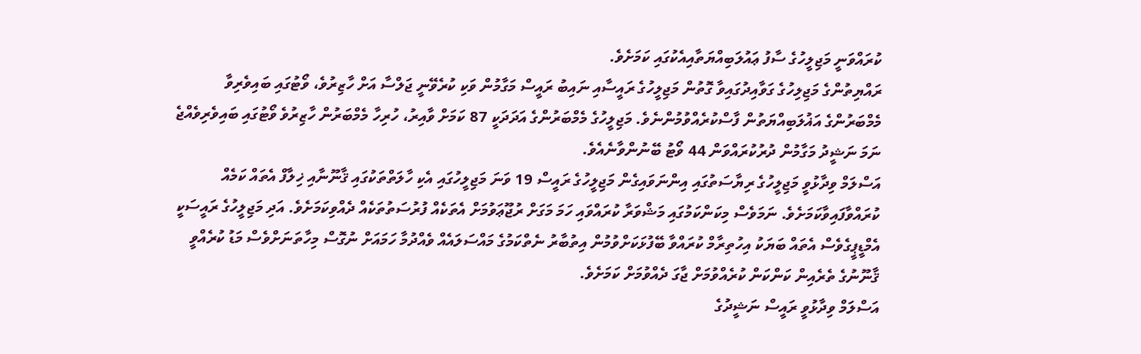ކުރައްވަނީ މަޖިލީހުގެ ސާފު ޢައުލަބިއްޔަތާއިއެކުގައި ކަމަށެވެ.
ރައްޔިތުންގެ މަޖިލިހުގެ ގަވާއިދުގައިވާ ގޮތުން މަޖިލީހުގެ ރައީސާއި ނައިބު ރައީސް މަގާމުން ވަކި ކުރެވޭނީ ޖަލްސާ އަށް ހާޒިރުވެ، ވޯޓުގައި ބައިވެރިވާ މެމްބަރުންގެ އަޣުލަބިއްޔަތުން ފާސްކުރެއްވުމުންނެވެ. މަޖިލީހުގެ މެމްބަރުންގެ އަދަދަކީ 87 ކަމަށް ވާއިރު، ހުރިހާ މެމްބަރުން ހާޒިރުވެ ވޯޓުގައި ބައިވެރިވެއްޖެ ނަމަ ނަޝީދު މަގާމުން ދުރުކުރައްވަން 44 ވޯޓު ބޭނުންވާނެއެވެ.
އަސްލަމް ވިދާޅުވީ މަޖިލީހުގެ ރިޔާސަތުގައި އިންނަވައިގެން މަޖިލީހުގެ ރައީސް 19 ވަނަ މަޖިލީހުގައި އެކި ހާލަތްތަކުގައި ޤާނޫނާއި ޚިލާފް އެތައް ކަމެއް ކުރައްވާފައިވާކަމަށެވެ. ނަމަވެސް މިކަންކަމުގައި މަޝްވަރާ ކުރައްވައި ހަމަ މަގަށް ރުޖޫޢަވުމަށް އެތަކެއް ފުރުސަތުތަކެއް ދެއްވިކަމަށެވެ. އަދި މަޖިލީހުގެ ރައީސަކީ އެމްޑީޕީގެވެސް އެތައް ބަޔަކު އިހުތިރާމް ކުރައްވާ ބޭފުޅަކަށްވުމުން އިތުބާރު ނެތްކަމުގެ މައްސަލައެއް ވެއްދުމާ ހަމައަށް ނުގޮސް މިހާތަނަށްވެސް މަޑު ކުރެއްވީ ޤާނޫނުގެ ތެރެއިން ކަންކަން ކުރެއްވުމަށް ޖާގަ ދެއްވުމަށް ކަމަށެވެ.
އަސްލަމް ވިދާޅުވީ ރައީސް ނަޝީދުގެ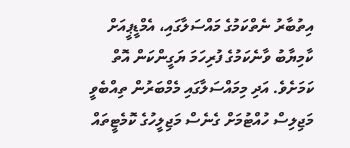އިތުބާރު ނެތްކަމުގެ މައްސަލާގައި، އެމްޑީޕީއަށް ކާމިޔާބު ވާނެކަމުގެ ފުރިހަމަ ޔަގީންކަން އޮތް ކަމަށެވެ. އަދި މިމައްސަލާގައި މެމްބަރުން ތިއްބެވީ މަޖިލިސް ހުއްޓުމަށް ގެނެސް މަޖިލީހުގެ ކޮމެޓީތައް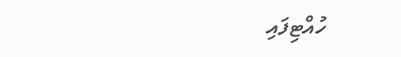ހުއްޓިފައި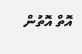އޮތް އޮތުން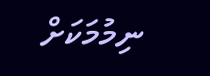ނިމުމަކަށް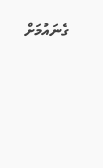ގެނައުމަށް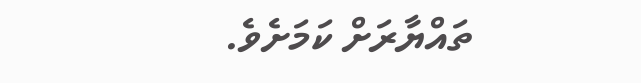ތައްޔާރަށް ކަމަށެވެ.